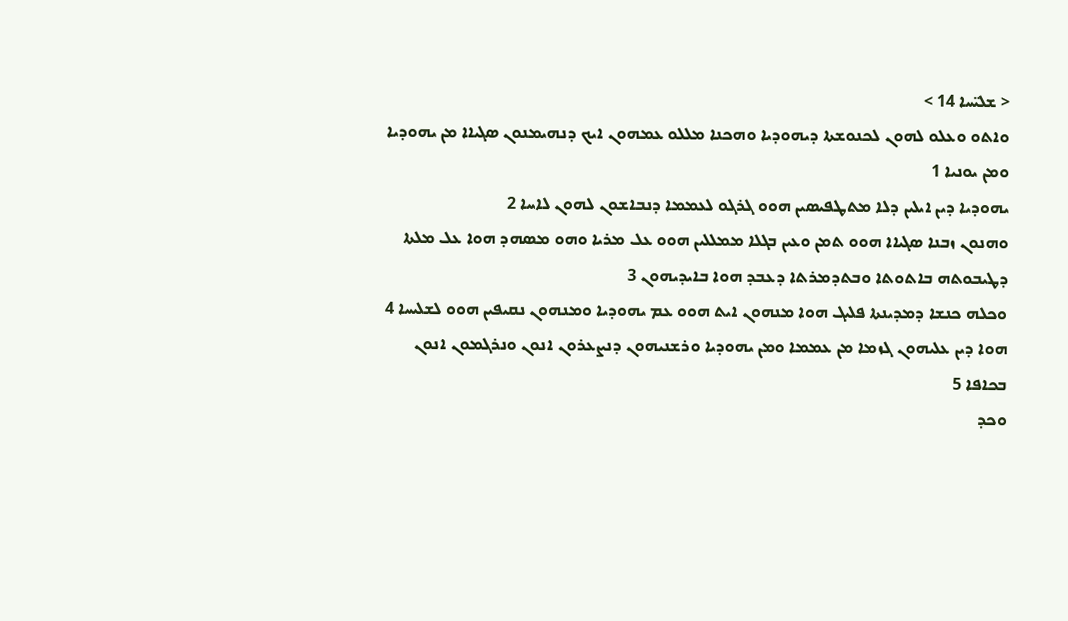< ܫܠܝ̈ܚܐ 14 >
ܘܐܬܘ ܘܥܠܘ ܠܗܘܢ ܠܟܢܘܫܬܐ ܕܝܗܘܕܝܐ ܘܗܟܢܐ ܡܠܠܘ ܥܡܗܘܢ ܐܝܟ ܕܢܗܝܡܢܘܢ ܤܓܝܐܐ ܡܢ ܝܗܘܕܝܐ ܘܡܢ ܝܘܢܝܐ 1
ܝܗܘܕܝܐ ܕܝܢ ܐܝܠܝܢ ܕܠܐ ܡܬܛܦܝܤܝܢ ܗܘܘ ܓܪܓܘ ܠܥܡܡܐ ܕܢܒܐܫܘܢ ܠܗܘܢ ܠܐܚܐ 2
ܘܗܢܘܢ ܙܒܢܐ ܤܓܝܐܐ ܗܘܘ ܬܡܢ ܘܥܝܢ ܒܓܠܐ ܡܡܠܠܝܢ ܗܘܘ ܥܠ ܡܪܝܐ ܘܗܘ ܡܤܗܕ ܗܘܐ ܥܠ ܡܠܬܐ ܕܛܝܒܘܬܗ ܒܐܬܘܬܐ ܘܒܬܕܡܪܬܐ ܕܥܒܕ ܗܘܐ ܒܐܝܕܝܗܘܢ 3
ܘܟܠܗ ܟܢܫܐ ܕܡܕܝܢܬܐ ܦܠܝܓ ܗܘܐ ܡܢܗܘܢ ܐܝܬ ܗܘܘ ܥܡ ܝܗܘܕܝܐ ܘܡܢܗܘܢ ܢܩܝܦܝܢ ܗܘܘ ܠܫܠܝܚܐ 4
ܗܘܐ ܕܝܢ ܥܠܝܗܘܢ ܓܙܡܐ ܡܢ ܥܡܡܐ ܘܡܢ ܝܗܘܕܝܐ ܘܪܫܢܝܗܘܢ ܕܢܨܥܪܘܢ ܐܢܘܢ ܘܢܪܓܡܘܢ ܐܢܘܢ ܒܟܐܦܐ 5
ܘܟܕ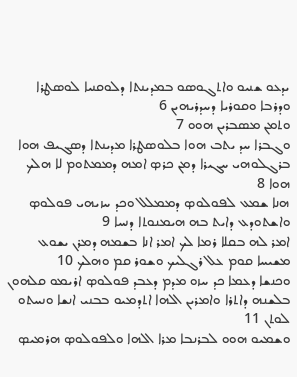ܝܕܥܘ ܫܢܝܘ ܘܐܬܓܘܤܘ ܒܡܕܝܢܬܐ ܕܠܘܩܢܝܐ ܠܘܤܛܪܐ ܘܕܪܒܐ ܘܩܘܪܝܐ ܕܚܕܪܝܗܝܢ 6
ܘܬܡܢ ܡܤܒܪܝܢ ܗܘܘ 7
ܘܓܒܪܐ ܚܕ ܝܬܒ ܗܘܐ ܒܠܘܤܛܪܐ ܡܕܝܢܬܐ ܕܤܓܝܦ ܗܘܐ ܒܪܓܠܘܗܝ ܚܓܝܪܐ ܕܡܢ ܟܪܤ ܐܡܗ ܕܡܡܬܘܡ ܠܐ ܗܠܟ ܗܘܐ 8
ܗܢܐ ܫܡܥ ܠܦܘܠܘܤ ܕܡܡܠܠ ܘܟܕ ܚܙܝܗܝ ܦܘܠܘܤ ܘܐܫܬܘܕܥ ܕܐܝܬ ܒܗ ܗܝܡܢܘܬܐ ܕܢܚܐ 9
ܐܡܪ ܠܗ ܒܩܠܐ ܪܡܐ ܠܟ ܐܡܪ ܐܢܐ ܒܫܡܗ ܕܡܪܢ ܝܫܘܥ ܡܫܝܚܐ ܩܘܡ ܥܠ ܪܓܠܝܟ ܘܫܘܪ ܩܡ ܘܗܠܟ 10
ܘܟܢܫܐ ܕܥܡܐ ܟܕ ܚܙܘ ܡܕܡ ܕܥܒܕ ܦܘܠܘܤ ܐܪܝܡܘ ܩܠܗܘܢ ܒܠܫܢܗ ܕܐܬܪܐ ܘܐܡܪܝܢ ܐܠܗܐ ܐܬܕܡܝܘ ܒܒܢܝ ܐܢܫܐ ܘܢܚܬܘ ܠܘܬܢ 11
ܘܫܡܝܘ ܗܘܘ ܠܒܪܢܒܐ ܡܪܐ ܐܠܗܐ ܘܠܦܘܠܘܤ ܗܪܡܝܤ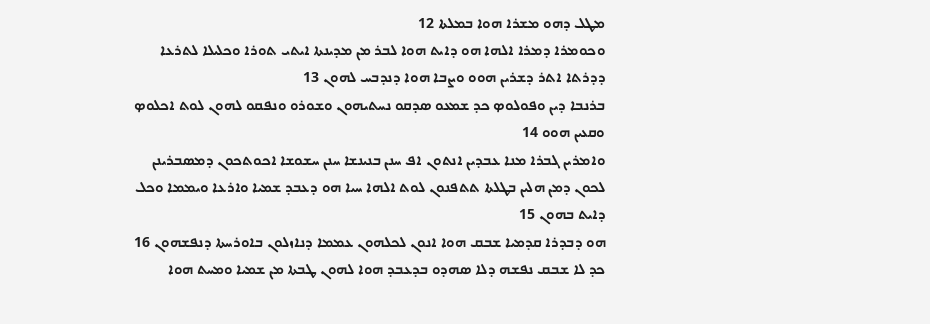ܡܛܠ ܕܗܘ ܡܫܪܐ ܗܘܐ ܒܡܠܬܐ 12
ܘܟܘܡܪܐ ܕܡܪܐ ܐܠܗܐ ܗܘ ܕܐܝܬ ܗܘܐ ܠܒܪ ܡܢ ܡܕܝܢܬܐ ܐܝܬܝ ܬܘܪܐ ܘܟܠܝܠܐ ܠܬܪܥܐ ܕܕܪܬܐ ܐܬܪ ܕܫܪܝܢ ܗܘܘ ܘܨܒܐ ܗܘܐ ܕܢܕܒܚ ܠܗܘܢ 13
ܒܪܢܒܐ ܕܝܢ ܘܦܘܠܘܤ ܟܕ ܫܡܥܘ ܤܕܩܘ ܢܚܬܝܗܘܢ ܘܫܘܪܘ ܘܢܦܩܘ ܠܗܘܢ ܠܘܬ ܐܟܠܘܤ ܘܩܥܝܢ ܗܘܘ 14
ܘܐܡܪܝܢ ܓܒܪܐ ܡܢܐ ܥܒܕܝܢ ܐܢܬܘܢ ܐܦ ܚܢܢ ܒܢܝܢܫܐ ܚܢܢ ܚܫܘܫܐ ܐܟܘܬܟܘܢ ܕܡܤܒܪܝܢܢ ܠܟܘܢ ܕܡܢ ܗܠܝܢ ܒܛܠܬܐ ܬܬܦܢܘܢ ܠܘܬ ܐܠܗܐ ܚܝܐ ܗܘ ܕܥܒܕ ܫܡܝܐ ܘܐܪܥܐ ܘܝܡܡܐ ܘܟܠ ܕܐܝܬ ܒܗܘܢ 15
ܗܘ ܕܒܕܪܐ ܩܕܡܝܐ ܫܒܩ ܗܘܐ ܐܢܘܢ ܠܟܠܗܘܢ ܥܡܡܐ ܕܢܐܙܠܘܢ ܒܐܘܪܚܬܐ ܕܢܦܫܗܘܢ 16
ܟܕ ܠܐ ܫܒܩ ܢܦܫܗ ܕܠܐ ܤܗܕܘ ܒܕܥܒܕ ܗܘܐ ܠܗܘܢ ܛܒܬܐ ܡܢ ܫܡܝܐ ܘܡܚܬ ܗܘܐ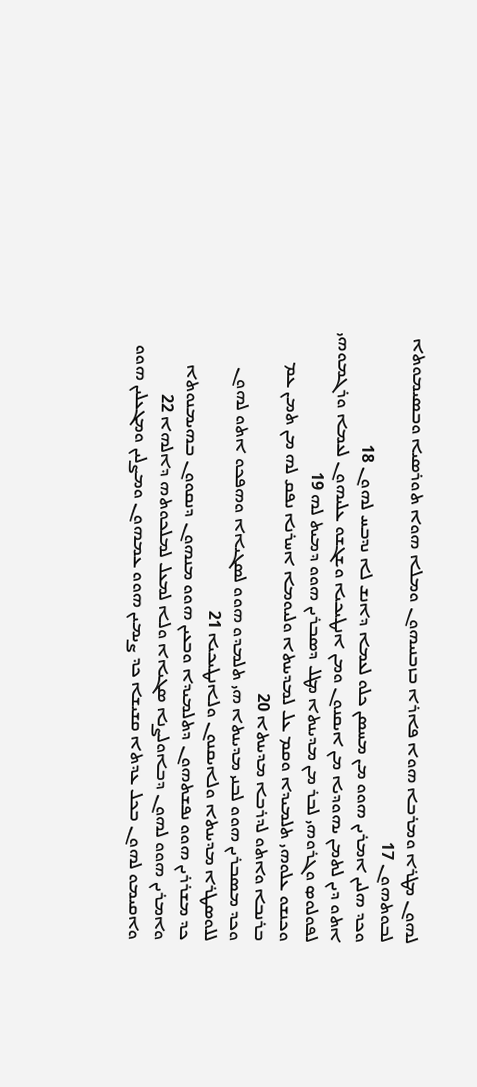ܠܗܘܢ ܡܛܪܐ ܘܡܪܒܐ ܗܘܐ ܦܐܪܐ ܒܙܒܢܝܗܘܢ ܘܡܠܐ ܗܘܐ ܬܘܪܤܝܐ ܘܒܤܝܡܘܬܐ ܠܒܘܬܗܘܢ 17
ܘܟܕ ܗܠܝܢ ܐܡܪܝܢ ܗܘܘ ܡܢ ܡܚܤܢ ܟܠܘ ܠܥܡܐ ܕܐܢܫ ܠܐ ܢܕܒܚ ܠܗܘܢ 18
ܐܬܘ ܕܝܢ ܠܬܡܢ ܝܗܘܕܝܐ ܡܢ ܐܝܩܢܘܢ ܘܡܢ ܐܢܛܝܟܝܐ ܘܫܓܫܘ ܥܠܝܗܘܢ ܠܥܡܐ ܘܪܓܡܘܗܝ ܠܦܘܠܘܤ ܘܓܪܘܗܝ ܠܒܪ ܡܢ ܡܕܝܢܬܐ ܡܛܠ ܕܤܒܪܝܢ ܗܘܘ ܕܡܝܬ ܠܗ 19
ܘܟܢܫܘ ܥܠܘܗܝ ܬܠܡܝܕܐ ܘܩܡ ܥܠ ܠܡܕܝܢܬܐ ܘܠܝܘܡܐ ܐܚܪܢܐ ܢܦܩ ܠܗ ܡܢ ܬܡܢ ܥܡ ܒܪܢܒܐ ܘܐܬܘ ܠܕܪܒܐ ܡܕܝܢܬܐ 20
ܘܟܕ ܡܤܒܪܝܢ ܗܘܘ ܠܒܢܝ ܡܕܝܢܬܐ ܗܝ ܬܠܡܕܘ ܗܘܘ ܠܤܓܝܐܐ ܘܗܦܟܘ ܐܬܘ ܠܗܘܢ ܠܠܘܤܛܪܐ ܡܕܝܢܬܐ ܘܠܐܝܩܢܘܢ ܘܠܐܢܛܝܟܝܐ 21
ܟܕ ܡܫܪܪܝܢ ܗܘܘ ܢܦܫܬܗܘܢ ܕܬܠܡܝܕܐ ܘܒܥܝܢ ܗܘܘ ܡܢܗܘܢ ܕܢܩܘܘܢ ܒܗܝܡܢܘܬܐ ܘܐܡܪܝܢ ܗܘܘ ܠܗܘܢ ܕܒܐܘܠܨܢܐ ܤܓܝܐܐ ܘܠܐ ܠܡܥܠ ܠܡܠܟܘܬܗ ܕܐܠܗܐ 22
ܘܐܩܝܡܘ ܠܗܘܢ ܒܟܠ ܥܕܬܐ ܩܫܝܫܐ ܟܕ ܨܝܡܝܢ ܗܘܘ ܥܡܗܘܢ ܘܡܨܠܝܢ ܘܡܓܥܠܝܢ ܗܘܘ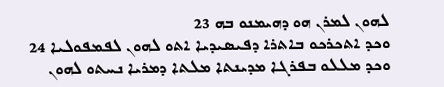ܠܗܘܢ ܠܡܪܢ ܗܘ ܕܗܝܡܢܘ ܒܗ 23
ܘܟܕ ܐܬܟܪܟܘ ܒܐܬܪܐ ܕܦܝܤܝܕܝܐ ܐܬܘ ܠܗܘܢ ܠܦܡܦܘܠܝܐ 24
ܘܟܕ ܡܠܠܘ ܒܦܪܓܐ ܡܕܝܢܬܐ ܡܠܬܐ ܕܡܪܝܐ ܢܚܬܘ ܠܗܘܢ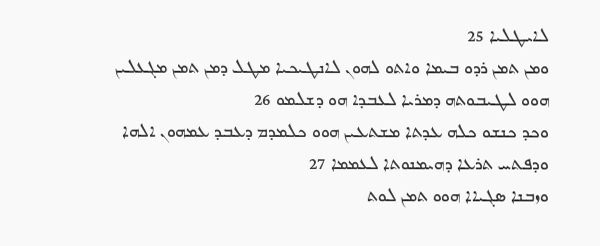ܠܐܝܛܠܝܐ 25
ܘܡܢ ܬܡܢ ܪܕܘ ܒܝܡܐ ܘܐܬܘ ܠܗܘܢ ܠܐܢܛܝܟܝܐ ܡܛܠ ܕܡܢ ܬܡܢ ܡܓܥܠܝܢ ܗܘܘ ܠܛܝܒܘܬܗ ܕܡܪܝܐ ܠܥܒܕܐ ܗܘ ܕܫܠܡܘ 26
ܘܟܕ ܟܢܫܘ ܟܠܗ ܥܕܬܐ ܡܫܬܥܝܢ ܗܘܘ ܟܠܡܕܡ ܕܥܒܕ ܥܡܗܘܢ ܐܠܗܐ ܘܕܦܬܚ ܬܪܥܐ ܕܗܝܡܢܘܬܐ ܠܥܡܡܐ 27
ܘܙܒܢܐ ܤܓܝܐܐ ܗܘܘ ܬܡܢ ܠܘܬ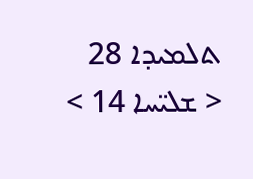ܬܠܡܝܕܐ 28
< ܫܠܝ̈ܚܐ 14 >